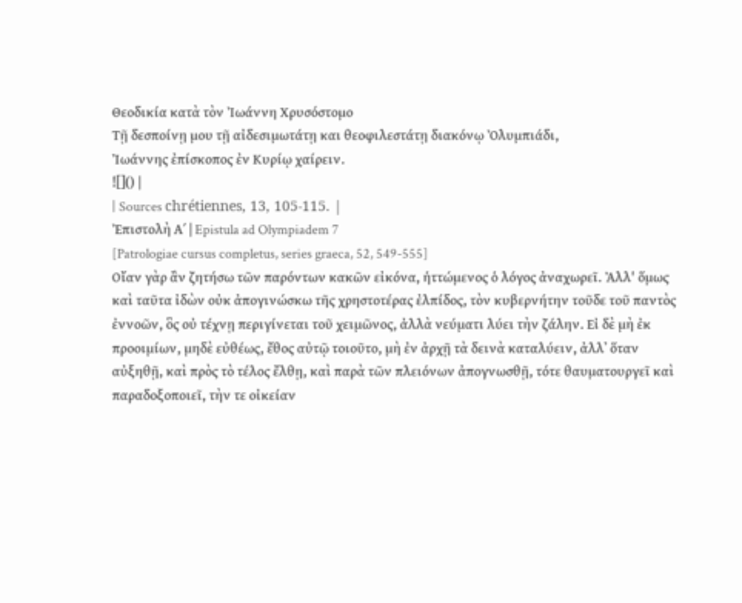Θεοδικία κατὰ τὸν Ἰωάννη Χρυσόστομο
Τῇ δεσποίνῃ μου τῇ αἰδεσιμωτάτῃ και θεοφιλεστάτῃ διακόνῳ Ὀλυμπιάδι,
Ἰωάννης ἐπίσκοπος ἐν Κυρίῳ χαίρειν.
![]() |
| Sources chrétiennes, 13, 105-115. |
Ἐπιστολὴ Α΄ | Epistula ad Olympiadem 7
[Patrologiae cursus completus, series graeca, 52, 549-555]
Οἴαν γὰρ ἂν ζητήσω τῶν παρόντων κακῶν εἰκόνα, ἡττώμενος ὁ λόγος ἀναχωρεῖ. Ἀλλ' ὅμως καὶ ταῦτα ἰδὼν οὐκ ἀπογινώσκω τῆς χρηστοτέρας ἐλπίδος, τὸν κυβερνήτην τοῦδε τοῦ παντὸς ἐννοῶν, ὃς οὐ τέχνῃ περιγίνεται τοῦ χειμῶνος, ἀλλὰ νεύματι λύει τὴν ζάλην. Εἰ δὲ μὴ ἐκ προοιμίων, μηδὲ εὐθέως, ἔθος αὐτῷ τοιοῦτο, μὴ ἐν ἀρχῇ τὰ δεινὰ καταλύειν, ἀλλ᾽ ὅταν αὐξηθῇ, καὶ πρὸς τὸ τέλος ἔλθῃ, καὶ παρὰ τῶν πλειόνων ἀπογνωσθῇ, τότε θαυματουργεῖ καὶ παραδοξοποιεῖ, τὴν τε οἰκείαν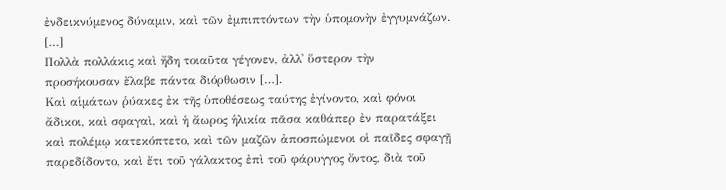ἐνδεικνύμενος δύναμιν, καὶ τῶν ἐμπιπτόντων τὴν ὑπομονὴν ἐγγυμνάζων. […]
Πολλὰ πολλάκις καὶ ἤδη τοιαῦτα γέγονεν, ἀλλ᾽ ὕστερον τὴν προσήκουσαν ἔλαβε πάντα διόρθωσιν […].
Καὶ αἱμάτων ῥύακες ἐκ τῆς ὑποθέσεως ταύτης ἐγίνοντο, καὶ φόνοι ἄδικοι, καὶ σφαγαὶ, καὶ ἡ ἄωρος ἡλικία πᾶσα καθάπερ ἐν παρατάξει καὶ πολέμῳ κατεκόπτετο, καὶ τῶν μαζῶν ἀποσπώμενοι οἱ παῖδες σφαγῇ παρεδίδοντο, καὶ ἔτι τοῦ γάλακτος ἐπὶ τοῦ φάρυγγος ὄντος, διὰ τοῦ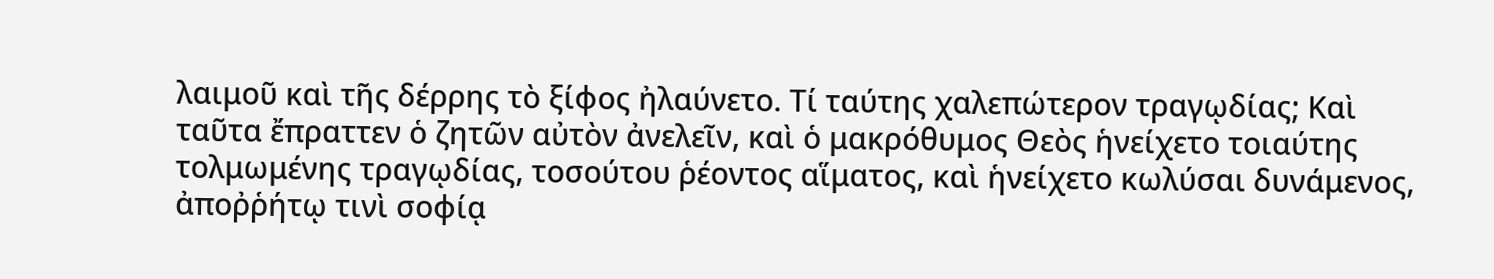λαιμοῦ καὶ τῆς δέρρης τὸ ξίφος ἠλαύνετο. Τί ταύτης χαλεπώτερον τραγῳδίας; Καὶ ταῦτα ἔπραττεν ὁ ζητῶν αὐτὸν ἀνελεῖν, καὶ ὁ μακρόθυμος Θεὸς ἡνείχετο τοιαύτης τολμωμένης τραγῳδίας, τοσούτου ῥέοντος αἵματος, καὶ ἡνείχετο κωλύσαι δυνάμενος, ἀποῤῥήτῳ τινὶ σοφίᾳ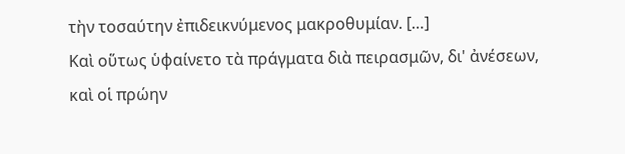τὴν τοσαύτην ἐπιδεικνύμενος μακροθυμίαν. […]
Καὶ οὕτως ὑφαίνετο τὰ πράγματα διὰ πειρασμῶν, δι' ἀνέσεων, καὶ οἱ πρώην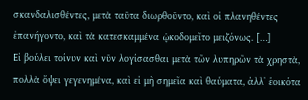σκανδαλισθέντες, μετὰ ταῦτα διωρθοῦντο, καὶ οἱ πλανηθέντες ἐπανήγοντο, καὶ τὰ κατεσκαμμένα ᾠκοδομεῖτο μειζόνως. […]
Εἰ βούλει τοίνυν καὶ νῦν λογίσασθαι μετὰ τῶν λυπηρῶν τὰ χρηστὰ, πολλὰ ὄψει γεγενημένα, καὶ εἰ μὴ σημεῖα καὶ θαύματα, ἀλλ᾽ ἑοικότα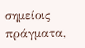σημείοις πράγματα,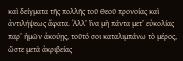καὶ δείγματα τῆς πολλῆς τοῦ Θεοῦ προνοίας καὶ ἀντιλήψεως ἄφατα. Ἀλλ’ ἵνα μὴ πάντα μετ’ εὐκολίας παρ’ ἡμῶν ἀκούῃς, τοῦτό σοι καταλιμπάνω τὸ μέρος, ὥστε μετὰ ἀκριβείας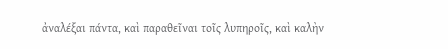ἀναλέξαι πάντα, καὶ παραθεῖναι τοῖς λυπηροῖς, καὶ καλὴν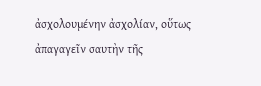ἀσχολουμένην ἀσχολίαν, οὕτως ἀπαγαγεῖν σαυτὴν τῆς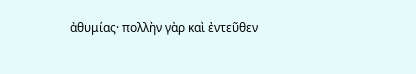ἀθυμίας· πολλὴν γὰρ καὶ ἐντεῦθεν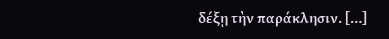δέξῃ τὴν παράκλησιν. […]